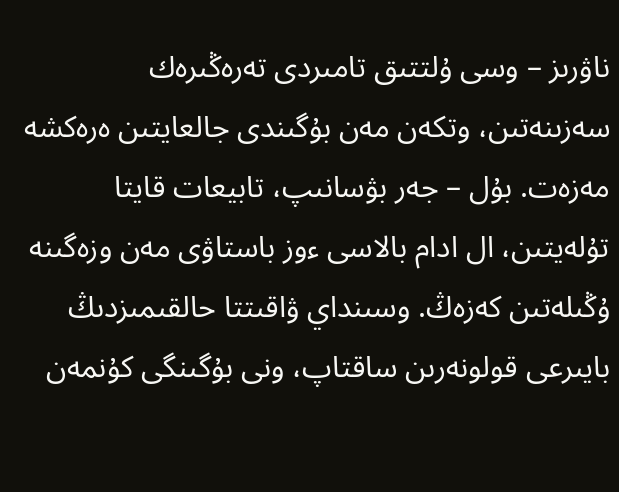ناۋرىز – وسى ۇلتتىق تامىردى تەرەڭىرەك سەزىنەتىن، وتكەن مەن بۇگىندى جالعايتىن ەرەكشە مەزەت. بۇل – جەر بۋسانىپ، تابيعات قايتا تۇلەيتىن، ال ادام بالاسى ءوز باستاۋى مەن وزەگىنە ۇڭىلەتىن كەزەڭ. وسىنداي ۋاقىتتا حالقىمىزدىڭ بايىرعى قولونەرىن ساقتاپ، ونى بۇگىنگى كۇنمەن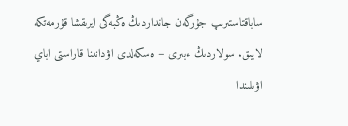ساباقتاستىرىپ جۇرگەن جانداردىڭ ەڭبەگى ايرىقشا قۇرمەتكە لايىق. سولاردىڭ ءبىرى – ەسكەلدى اۋدانىنا قاراستى اباي اۋىلىندا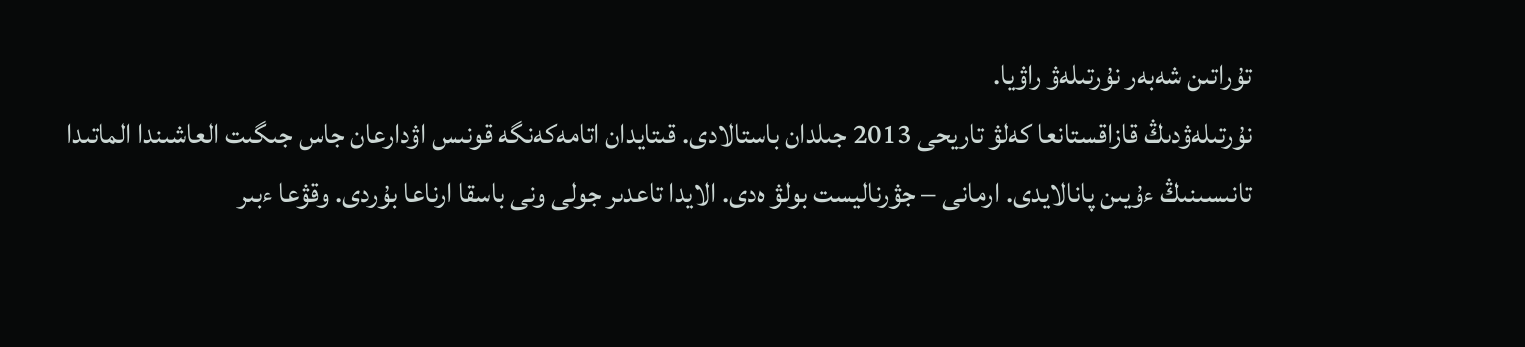تۇراتىن شەبەر نۇرتىلەۋ راۋيا.
نۇرتىلەۋدىڭ قازاقستانعا كەلۋ تاريحى 2013 جىلدان باستالادى. قىتايدان اتامەكەنگە قونىس اۋدارعان جاس جىگىت العاشىندا الماتىدا تانىسىنىڭ ءۇيىن پانالايدى. ارمانى – جۋرناليست بولۋ ەدى. الايدا تاعدىر جولى ونى باسقا ارناعا بۇردى. وقۋعا ءبىر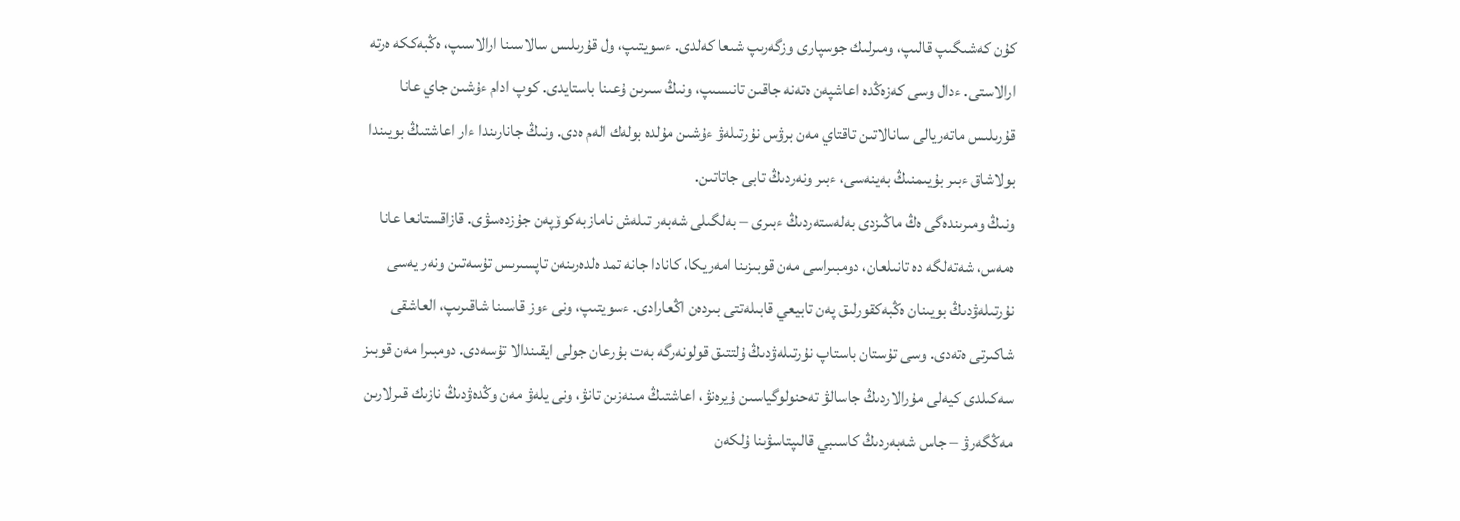كۇن كەشىگىپ قالىپ، ومىرلىك جوسپارى وزگەرىپ شىعا كەلدى. ءسويتىپ، ول قۇرىلىس سالاسىنا ارالاسىپ، ەڭبەككە ەرتە ارالاستى. ءدال وسى كەزەڭدە اعاشپەن ەتەنە جاقىن تانىسىپ، ونىڭ سىرىن ۇعىنا باستايدى. كوپ ادام ءۇشىن جاي عانا قۇرىلىس ماتەريالى سانالاتىن تاقتاي مەن برۋس نۇرتىلەۋ ءۇشىن مۇلدە بولەك الەم ەدى. ونىڭ جانارىندا ءار اعاشتىڭ بويىندا بولاشاق ءبىر بۇيىمنىڭ بەينەسى، ءبىر ونەردىڭ تابى جاتاتىن.
ونىڭ ومىرىندەگى ەڭ ماڭىزدى بەلەستەردىڭ ءبىرى – بەلگىلى شەبەر تىلەش نامازبەكوۆپەن جۇزدەسۋى. قازاقستانعا عانا ەمەس، شەتەلگە دە تانىلعان، دومبىراسى مەن قوبىزىنا امەريكا، كانادا جانە تمد ەلدەرىنەن تاپسىرىس تۇسەتىن ونەر يەسى نۇرتىلەۋدىڭ بويىنان ەڭبەكقورلىق پەن تابيعي قابىلەتتى بىردەن اڭعارادى. ءسويتىپ، ونى ءوز قاسىنا شاقىرىپ، العاشقى شاكىرتى ەتەدى. وسى تۇستان باستاپ نۇرتىلەۋدىڭ ۇلتتىق قولونەرگە بەت بۇرعان جولى ايقىندالا تۇسەدى. دومبىرا مەن قوبىز سەكىلدى كيەلى مۇرالاردىڭ جاسالۋ تەحنولوگياسىن ۇيرەنۋ، اعاشتىڭ مىنەزىن تانۋ، ونى يلەۋ مەن وڭدەۋدىڭ نازىك قىرلارىن مەڭگەرۋ – جاس شەبەردىڭ كاسىبي قالىپتاسۋىنا ۇلكەن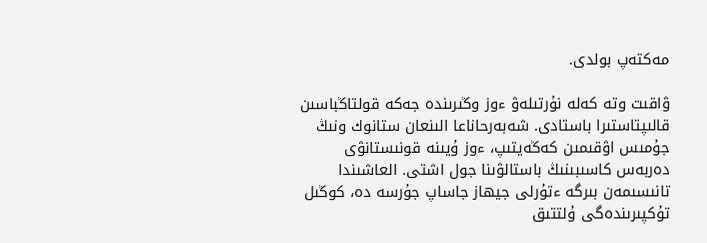مەكتەپ بولدى.

ۋاقىت وتە كەلە نۇرتىلەۋ ءوز وڭىرىندە جەكە قولتاڭباسىن قالىپتاستىرا باستادى. شەبەرحاناعا الىنعان ستانوك ونىڭ جۇمىس اۋقىمىن كەڭەيتىپ، ءوز ۇيىنە قونىستانۋى دەربەس كاسىبىنىڭ باستالۋىنا جول اشتى. العاشىندا تانىسىمەن بىرگە ءتۇرلى جيھاز جاساپ جۇرسە دە، كوڭىل تۇكپىرىندەگى ۇلتتىق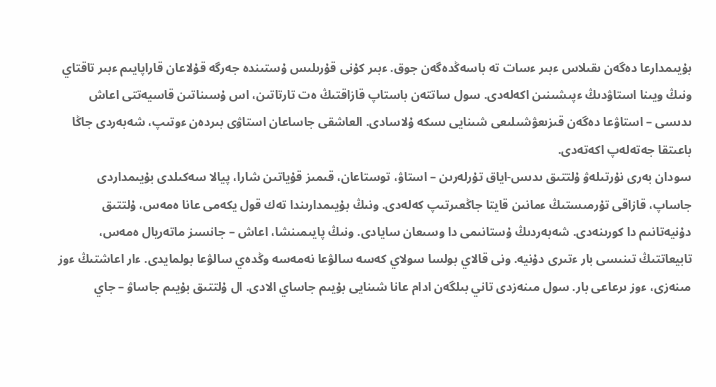بۇيىمدارعا دەگەن ىقىلاس ءبىر ءسات تە باسەڭدەگەن جوق. ءبىر كۇنى قۇرىلىس ۇستىندە جەرگە قۇلاعان قاراپايىم ءبىر تاقتاي ونىڭ ويىنا استاۋدىڭ ءپىشىنىن اكەلەدى. سول ساتتەن باستاپ قازاقتىڭ ەت تارتاتىن، اس ۇسىناتىن قاسيەتتى اعاش ىدىسى – استاۋعا دەگەن قىزىعۋشىلىعى شىنايى ىسكە ۇلاسادى. العاشقى جاساعان استاۋى بىردەن ءوتىپ، شەبەردى جاڭا باعىتقا جەتەلەپ اكەتەدى.
سودان بەرى نۇرتىلەۋ ۇلتتىق ىدىس-اياق تۇرلەرىن – استاۋ، توستاعان، قىمىز قۇياتىن شارا، پيالا سەكىلدى بۇيىمداردى جاساپ، قازاقى تۇرمىستىڭ ءمانىن قايتا جاڭعىرتىپ كەلەدى. ونىڭ بۇيىمدارىندا تەك قول يكەمى عانا ەمەس، ۇلتتىق دۇنيەتانىم دا كورىنەدى. شەبەردىڭ ۇستانىمى دا وسىعان سايادى. ونىڭ پايىمىنشا، اعاش – جانسىز ماتەريال ەمەس، تابيعاتتىڭ تىنىسى بار ءتىرى دۇنيە. ونى قالاي بولسا سولاي كەسە سالۋعا نەمەسە وڭدەي سالۋعا بولمايدى. ءار اعاشتىڭ ءوز مىنەزى، ءوز ىرعاعى بار. سول مىنەزدى تاني بىلگەن ادام عانا شىنايى بۇيىم جاساي الادى. ال ۇلتتىق بۇيىم جاساۋ – جاي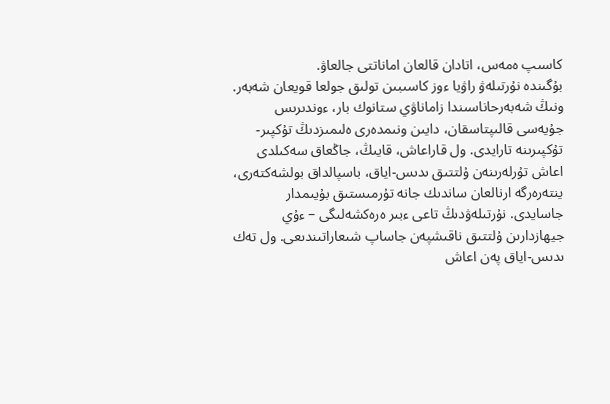كاسىپ ەمەس، اتادان قالعان اماناتتى جالعاۋ.
بۇگىندە نۇرتىلەۋ راۋيا ءوز كاسىبىن تولىق جولعا قويعان شەبەر. ونىڭ شەبەرحاناسىندا زاماناۋي ستانوك بار، ءوندىرىس جۇيەسى قالىپتاسقان، دايىن ونىمدەرى ەلىمىزدىڭ تۇكپىر-تۇكپىرىنە تارايدى. ول قاراعاش، قايىڭ، جاڭعاق سەكىلدى اعاش تۇرلەرىنەن ۇلتتىق ىدىس-اياق، باسپالداق بولشەكتەرى، ينتەرەرگە ارنالعان ساندىك جانە تۇرمىستىق بۇيىمدار جاسايدى. نۇرتىلەۋدىڭ تاعى ءبىر ەرەكشەلىگى – ءۇي جيھازدارىن ۇلتتىق ناقىشپەن جاساپ شىعاراتىندىعى. ول تەك ىدىس-اياق پەن اعاش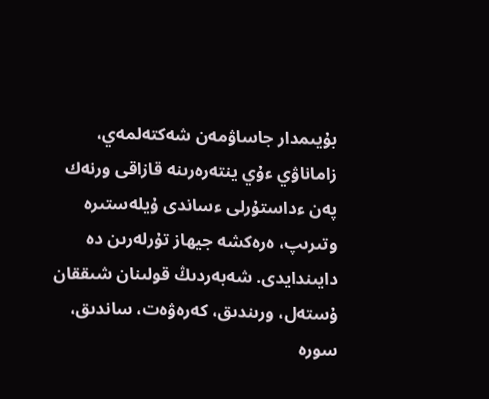بۇيىمدار جاساۋمەن شەكتەلمەي، زاماناۋي ءۇي ينتەرەرىنە قازاقى ورنەك پەن ءداستۇرلى ءساندى ۇيلەستىرە وتىرىپ، ەرەكشە جيھاز تۇرلەرىن دە دايىندايدى. شەبەردىڭ قولىنان شىققان ۇستەل، ورىندىق، كەرەۋەت، ساندىق، سورە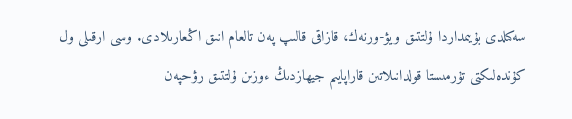سەكىلدى بۇيىمداردا ۇلتتىق ويۋ-ورنەك، قازاقى قالىپ پەن تالعام انىق اڭعارىلادى. وسى ارقىلى ول كۇندەلىكتى تۇرمىستا قولدانىلاتىن قاراپايىم جيھازدىڭ ءوزىن ۇلتتىق رۋحپەن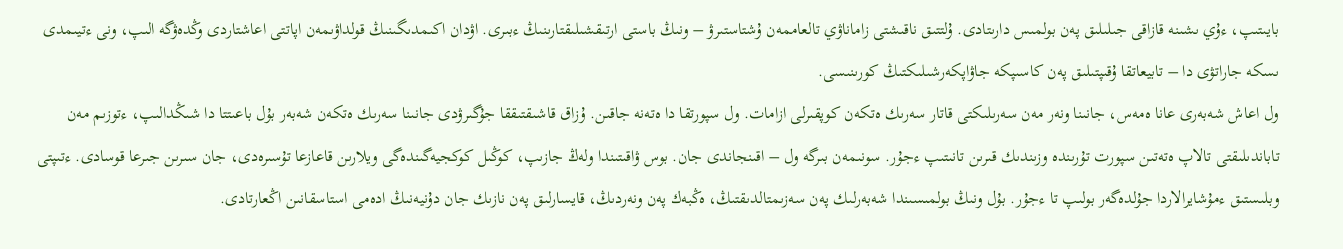بايىتىپ، ءۇي ىشىنە قازاقى جىلىلىق پەن بولمىس دارىتادى. ۇلتتىق ناقىشتى زاماناۋي تالعاممەن ۇشتاستىرۋ – ونىڭ باستى ارتىقشىلىقتارىنىڭ ءبىرى. اۋدان اكىمدىگىنىڭ قولداۋىمەن اپاتتى اعاشتاردى وڭدەۋگە الىپ، ونى ءتيىمدى ىسكە جاراتۋى دا – تابيعاتقا ۇقىپتىلىق پەن كاسىپكە جاۋاپكەرشىلىكتىڭ كورىنىسى.
ول اعاش شەبەرى عانا ەمەس، جانىنا ونەر مەن سەرىلىكتى قاتار سەرىك ەتكەن كوپقىرلى ازامات. ول سپورتقا دا ەتەنە جاقىن. ۇزاق قاشىقتىققا جۇگىرۋدى جانىنا سەرىك ەتكەن شەبەر بۇل باعىتتا دا شىڭدالىپ، ءتوزىم مەن تاباندىلىقتى تالاپ ەتەتىن سپورت تۇرىندە وزىندىك قىرىن تانىتىپ ءجۇر. سونىمەن بىرگە ول – اقىنجاندى جان. بوس ۋاقىتىندا ولەڭ جازىپ، كوڭىل كوكجيەگىندەگى ويلارىن قاعازعا تۇسىرەدى، جان سىرىن جىرعا قوسادى. ءتىپتى وبلىستىق ءمۇشايرالاردا جۇلدەگەر بولىپ تا ءجۇر. بۇل ونىڭ بولمىسىندا شەبەرلىك پەن سەزىمتالدىقتىڭ، ەڭبەك پەن ونەردىڭ، قايسارلىق پەن نازىك جان دۇنيەنىڭ ادەمى استاسقانىن اڭعارتادى.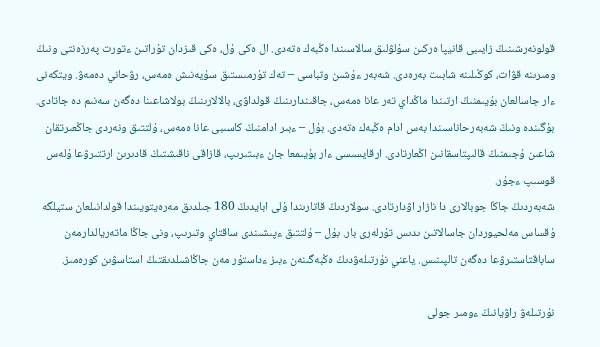قولونەرشىنىڭ زايىبى قانيپا ەركىن سۇلۋلىق سالاسىندا ەڭبەك ەتەدى. ال ەكى ۇل، ەكى قىزدان تۇراتىن ءتورت پەرزەنتى ونىڭ ومىرىنە قۋات، كوڭىلىنە شابىت بەرەدى. شەبەر ءۇشىن وتباسى – تەك تۇرمىستىق سۇيەنىش ەمەس، رۋحاني دەمەۋ. ويتكەنى ءار جاسالعان بۇيىمنىڭ ارتىندا ماڭداي تەر عانا ەمەس، جاقىندارىنىڭ قولداۋى، بالالارىنىڭ بولاشاعىنا دەگەن سەنىم دە جاتادى. بۇگىندە ونىڭ شەبەرحاناسىندا بەس ادام ەڭبەك ەتەدى. بۇل – ءبىر ادامنىڭ كاسىبى عانا ەمەس، ۇلتتىق ونەردى جاڭعىرتقان شاعىن ۇجىمنىڭ قالىپتاسقانىن اڭعارتادى. ارقايسىسى ءار بۇيىمعا جان ءبىتىرىپ، قازاقى ناقىشتىڭ قادىرىن ارتتىرۋعا ۇلەس قوسىپ ءجۇر.
شەبەردىڭ جاڭا جوبالارى دا نازار اۋدارتادى. سولاردىڭ قاتارىندا ۇلى ابايدىڭ 180 جىلدىق مەرەيتويىندا قولدانىلعان ستيلگە ۇقساس مەلحيوردان جاسالاتىن ىدىس تۇرلەرى بار. بۇل – ۇلتتىق ءپىشىندى ساقتاي وتىرىپ، ونى جاڭا ماتەريالدارمەن ساباقتاستىرۋعا دەگەن تالپىنىس. ياعني نۇرتىلەۋدىڭ ەڭبەگىنەن ءبىز ءداستۇر مەن جاڭاشىلدىقتىڭ استاسۋىن كورەمىز.

نۇرتىلەۋ راۋيانىڭ ءومىر جولى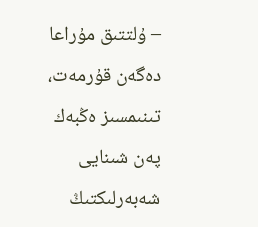– ۇلتتىق مۇراعا دەگەن قۇرمەت، تىنىمسىز ەڭبەك پەن شىنايى شەبەرلىكتىڭ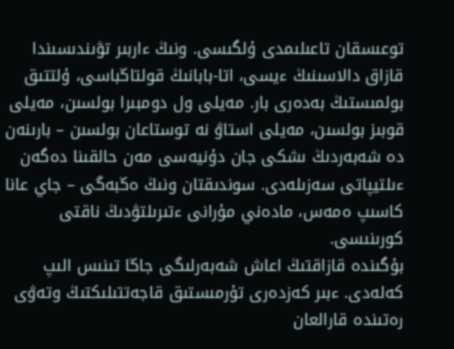توعىسقان تاعىلىمدى ۇلگىسى. ونىڭ ءاربىر تۋىندىسىندا قازاق دالاسىنىڭ ءيسى، اتا-بابانىڭ قولتاڭباسى، ۇلتتىق بولمىستىڭ بەدەرى بار. مەيلى ول دومبىرا بولسىن، مەيلى قوبىز بولسىن، مەيلى استاۋ نە توستاعان بولسىن – بارىنەن دە شەبەردىڭ ىشكى جان دۇنيەسى مەن حالقىنا دەگەن ءىلتيپاتى سەزىلەدى. سوندىقتان ونىڭ ەڭبەگى – جاي عانا كاسىپ ەمەس، مادەني مۇرانى ءتىرىلتۋدىڭ ناقتى كورىنىسى.
بۇگىندە قازاقتىڭ اعاش شەبەرلىگى جاڭا تىنىس الىپ كەلەدى. ءبىر كەزدەرى تۇرمىستىق قاجەتتىلىكتىڭ وتەۋى رەتىندە قارالعان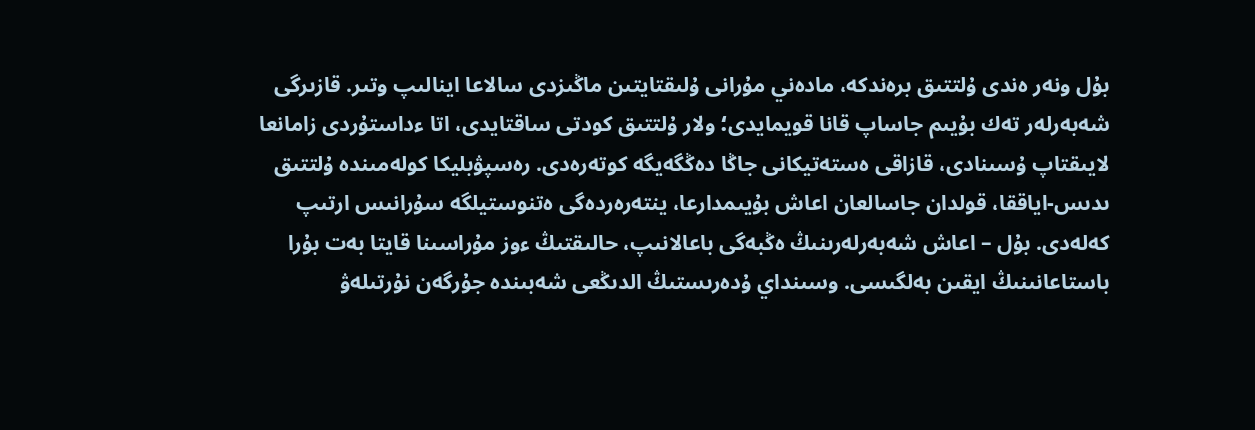بۇل ونەر ەندى ۇلتتىق برەندكە، مادەني مۇرانى ۇلىقتايتىن ماڭىزدى سالاعا اينالىپ وتىر. قازىرگى شەبەرلەر تەك بۇيىم جاساپ قانا قويمايدى؛ ولار ۇلتتىق كودتى ساقتايدى، اتا ءداستۇردى زامانعا لايىقتاپ ۇسىنادى، قازاقى ەستەتيكانى جاڭا دەڭگەيگە كوتەرەدى. رەسپۋبليكا كولەمىندە ۇلتتىق ىدىس-اياققا، قولدان جاسالعان اعاش بۇيىمدارعا، ينتەرەردەگى ەتنوستيلگە سۇرانىس ارتىپ كەلەدى. بۇل – اعاش شەبەرلەرىنىڭ ەڭبەگى باعالانىپ، حالىقتىڭ ءوز مۇراسىنا قايتا بەت بۇرا باستاعانىنىڭ ايقىن بەلگىسى. وسىنداي ۇدەرىستىڭ الدىڭعى شەبىندە جۇرگەن نۇرتىلەۋ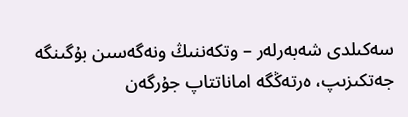سەكىلدى شەبەرلەر – وتكەننىڭ ونەگەسىن بۇگىنگە جەتكىزىپ، ەرتەڭگە اماناتتاپ جۇرگەن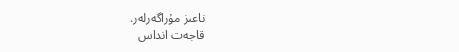ناعىز مۇراگەرلەر.
قاجەت انداس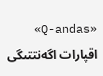«Q-andas» اقپارات اگەنتتىگى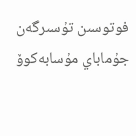فوتوسىن تۇسىرگەن جۇماباي مۇسابەكوۆ